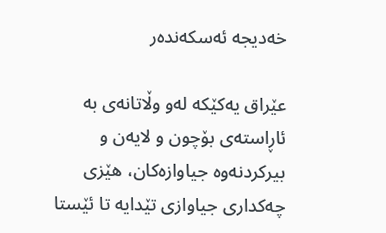خەدیجە ئەسکەندەر

عێراق یه‌كێكه‌ له‌و وڵاتانه‌ی به‌ ئاڕاسته‌ی بۆچون و لایه‌ن و بیركردنه‌وه‌ جیاوازه‌كان، هێزی چه‌كداری جیاوازی تێدایه‌ تا ئێستا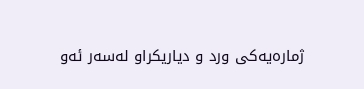ژماره‌یه‌كی ورد و دیاریكراو له‌سه‌ر ئه‌و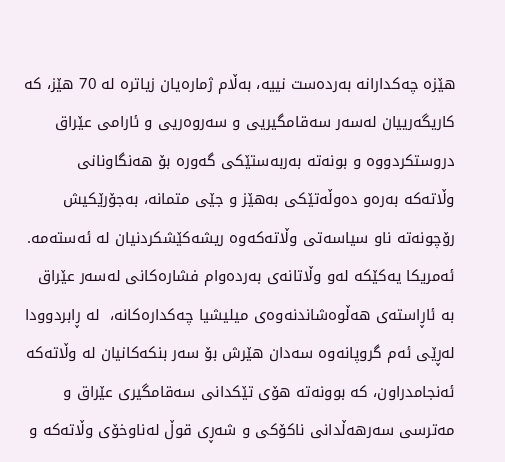هێزه‌ چه‌كدارانه‌ به‌رده‌ست نییه‌، به‌ڵام ژماره‌یان زیاتره له‌ 70 هێز، كه‌ كاریگه‌رییان له‌سه‌ر سه‌قامگیریی و سه‌روه‌ریی و ئارامی عێراق دروستكردووه‌ و بونه‌ته‌ به‌ربه‌ستێكی گه‌وره‌ بۆ هه‌نگاونانی وڵاته‌كه‌ به‌ره‌و ده‌وڵه‌تێكی به‌هێز و جێی متمانه‌، به‌جۆرێكیش رۆچونه‌ته‌ ناو سیاسه‌تی وڵاته‌كه‌وه‌ ریشه‌كێشكردنیان له‌ ئه‌سته‌مە.
ئه‌مریكا یه‌كێكه‌ له‌و وڵاتانه‌ی به‌رده‌وام فشاره‌كانی له‌سه‌ر عێراق به‌ ئاڕاسته‌ی هه‌ڵوه‌شاندنه‌وه‌ی میلیشیا چه‌كداره‌كانه‌،  له‌ ڕابردوودا له‌ڕێی ئه‌م گروپانه‌وه‌ سه‌دان هێرش بۆ سه‌ر بنكه‌كانیان له‌ وڵاته‌كه‌ ئه‌نجامدراون، كه‌ بوونه‌ته‌ هۆی تێكدانی سه‌قامگیری عێراق و مه‌ترسی سه‌رهه‌ڵدانی ناكۆكی و شه‌ڕی قوڵ له‌ناوخۆی وڵاته‌كه‌ و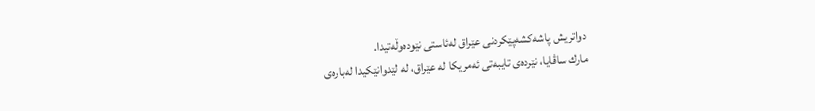دواتریش پاشه‌كشه‌پێكردنی عێراق له‌ئاستی نێوده‌وڵه‌تیدا.
مارك ساڤایا، نێرده‌ی تایبه‌تی ئه‌مریكا له‌ عێراق، له‌ لێدوانێكیدا له‌باره‌ی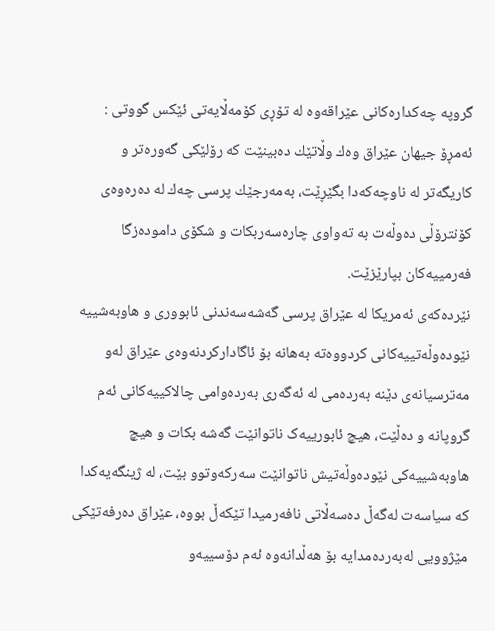گروپه‌ چه‌كداره‌كانی عێراقه‌وه‌ له‌ تۆڕی كۆمه‌ڵایه‌تی ئێكس گووتی : ئه‌مڕۆ جیهان عێراق وه‌ك وڵاتێك ده‌بینێت كه‌ رۆلێكی گەورەتر و کاریگەتر لە ناوچەکەدا بگێڕێت، بەمەرجێك پرسی چەك له دەرەوەی کۆنترۆڵی دەوڵەت به تەواوی چارەسەربکات و شکۆی دامودەزگا فەرمییەکان بپارێزێت.
نێرده‌كه‌ی ئه‌مریكا له‌ عێراق پرسی گه‌شه‌سه‌ندنی ئابووری و هاوبه‌شییه‌ نێوده‌وڵه‌تییه‌كانی كردووه‌ته‌ به‌هانه‌ بۆ ئاگاداركردنه‌وه‌ی عێراق له‌و مه‌ترسیانه‌ی دێنه‌ به‌رده‌می له‌ ئه‌گه‌ری به‌رده‌وامی چالاكییه‌كانی ئه‌م گروپانه‌ و ده‌ڵێت، هیچ ئابورییەک ناتوانێت گەشە بکات و هیچ هاوبەشییەکی نێودەوڵەتیش ناتوانێت سەرکەوتوو بێت، لە ژینگەیەکدا کە سیاسەت لەگەڵ دەسەڵاتی نافەرمیدا تێکەڵ بووە، عێراق دەرفەتێکی مێژوویی لەبەردەمدایە بۆ هەڵدانەوە ئەم دۆسییەو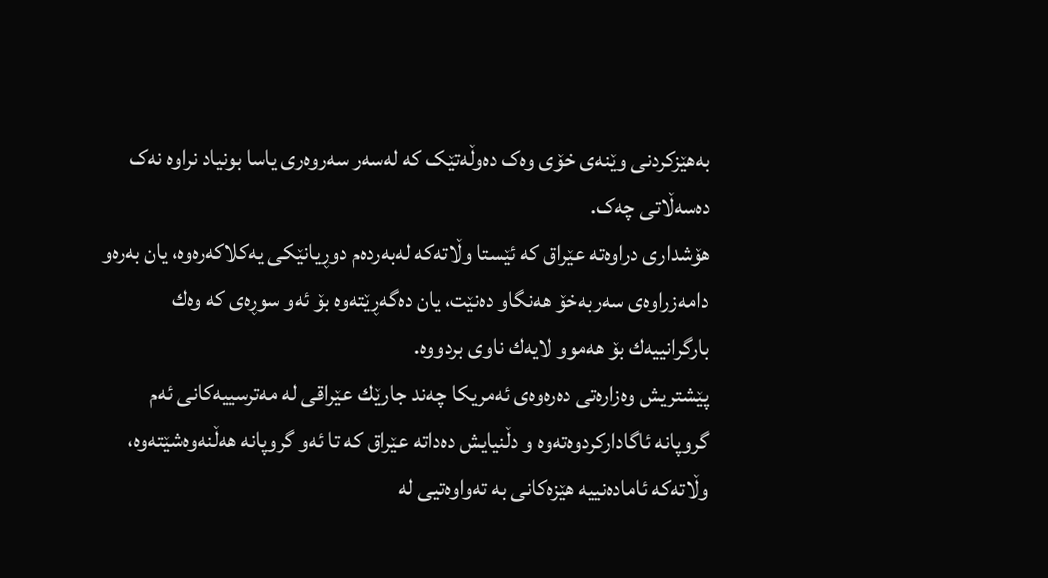بەهێزكردنی وێنەی خۆی وەک دەوڵەتێک کە لەسەر سەروەری یاسا بونیاد نراوە نەک دەسەڵاتی چەک.
هۆشداری دراوه‌ته‌ عێراق كه‌ ئێستا وڵاته‌كه‌ له‌به‌رده‌م دوڕیانێكی یه‌كلاكه‌ره‌وه‌، یان به‌ره‌و دامه‌زراوه‌ی سه‌ربه‌خۆ هه‌نگاو ده‌نێت، یان ده‌گه‌ڕێته‌وه‌ بۆ ئه‌و سوڕه‌ی كه‌ وه‌ك بارگرانییه‌ك بۆ هه‌موو لایه‌ك ناوی بردووه‌.
پێشتریش وه‌زاره‌تی ده‌ره‌وه‌ی ئه‌مریكا چه‌ند جارێك عێراقی له‌ مه‌ترسییه‌كانی ئه‌م گروپانه‌ ئاگاداركردوه‌ته‌وه‌ و دڵنیایش ده‌داته‌ عێراق كه‌ تا ئه‌و گروپانه‌ هه‌ڵنه‌وه‌شێته‌وه‌، وڵاته‌كه‌ ئاماده‌نییه‌ هێزه‌كانی به‌ ته‌واوه‌تیی له‌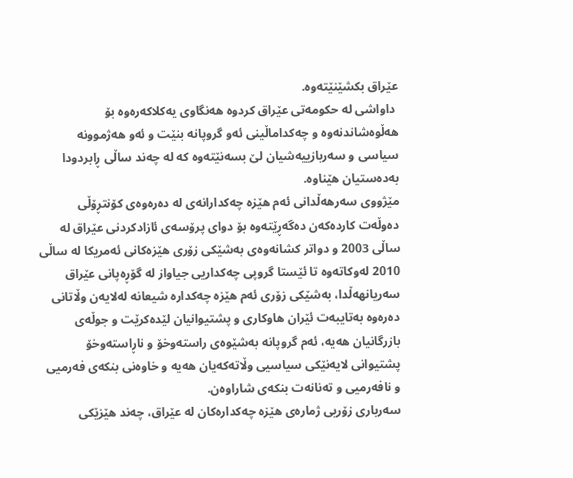عێراق بكشێنێته‌وه‌.
 داواشی لە حکومەتی عێراق كردوه‌ هەنگاوی یەکلاکەرەوە بۆ هەڵوەشاندنەوە و چەکداماڵینی ئەو گروپانە بنێت و ئەو هه‌ژموونه‌ سیاسی و سەربازییەشیان لێ بسەنێتەوە کە لە چەند ساڵی ڕابردودا بەدەستیان هێناوە.
مێژووی سه‌رهه‌ڵدانی ئه‌م هێزه‌ چه‌كدارانه‌ی له‌ ده‌ره‌وه‌ی كۆنتڕۆڵی ده‌وڵه‌ت كارده‌كه‌ن ده‌گه‌ڕێته‌وه‌ بۆ دوای پرۆسه‌ی ئازادكردنی عێراق له‌ ساڵی 2003 و دواتر كشانه‌وه‌ی به‌شێكی زۆری هێزه‌كانی ئه‌مریكا له‌ ساڵی 2010 له‌وكاته‌وه‌‌ تا ئێستا گروپی چه‌كداریی جیاواز له‌ گۆڕه‌پانی عێراق سه‌ریانهه‌ڵدا، به‌شێكی زۆری ئه‌م هێزه‌ چه‌كداره‌ شیعانه‌ له‌لایه‌ن وڵاتانی ده‌ره‌وه‌ به‌تایبه‌ت ئێران هاوکاری و پشتیوانیان لێده‌كرێت و جوڵه‌ی بازرگانیان هه‌یه‌، ئه‌م گروپانه‌ به‌شێوه‌ی راسته‌وخۆ و ناڕاسته‌وخۆ پشتیوانی لایه‌نێكی سیاسیی وڵاته‌كه‌یان هه‌یه‌ و خاوه‌نی بنكه‌ی فه‌رمیی و نافه‌رمیی و ته‌نانه‌ت بنكه‌ی شاراوه‌ن.
سه‌رباری زۆریی ژماره‌ی هێزه‌ چه‌كداره‌كان له‌ عێراق، چه‌ند هێزێكی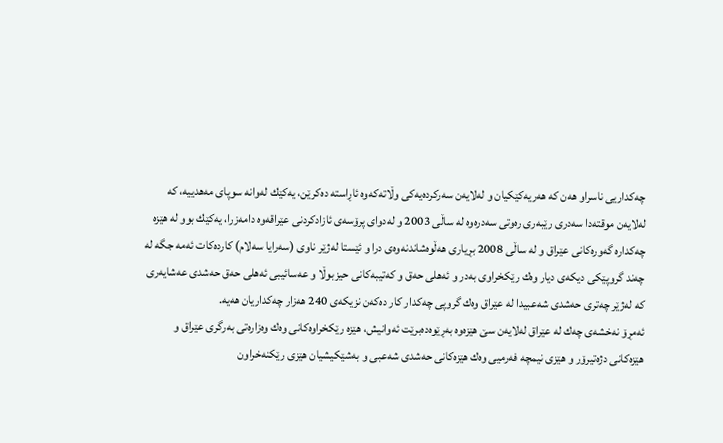چه‌كداریی ناسراو هه‌ن كه‌ هه‌ریه‌كێكیان و له‌لایه‌ن سه‌ركرده‌یه‌كی وڵاته‌كه‌وه‌ ئاڕاسته‌ ده‌كرێن، یه‌كێك له‌وانه‌ سوپای مه‌هدییه‌، كه‌ له‌لایه‌ن موقته‌دا سه‌دری رێبه‌ری ره‌وتی سه‌دره‌وه‌ له‌ ساڵی 2003 و له‌دوای پرۆسه‌ی ئازادكردنی عێراقه‌وه‌ دامه‌زرا، یه‌كێك بوو له‌ هێزه‌ چه‌كداره‌ گه‌وره‌كانی عێراق و له‌ ساڵی 2008 بڕیاری هه‌ڵوه‌شاندنه‌وه‌ی درا و ئێستا له‌ژێر ناوی (سه‌رایا سه‌لام) كارده‌كات ئه‌مه‌ جگه‌ له‌ چه‌ند گروپێكی دیكه‌ی دیار وه‌ك رێكخراوی به‌در و ئه‌هلی حه‌ق و كه‌تیبه‌كانی حیزبوڵا و عه‌سائیبی ئه‌هلی حه‌ق حه‌شدی عه‌شایه‌ری كه‌ له‌ژێر چه‌تری حه‌شدی شه‌عبیدا له‌ عێراق وه‌ك گروپی چه‌كدار كار ده‌كه‌ن نزیكه‌ی 240 هه‌زار چه‌كداریان هه‌یه‌.
ئه‌مڕۆ نه‌خشه‌ی چه‌ك له‌ عێراق له‌لایه‌ن سێ هێزه‌وه‌ به‌ڕێوه‌ده‌برێت ئه‌وانیش، هێزه‌ رێكخراوه‌كانی وه‌ك وه‌زاره‌تی به‌رگری عێراق و هێزه‌كانی دژه‌تیرۆر و هێزی نیمچه‌ فه‌رمیی وه‌ك هێزه‌كانی حه‌شدی شه‌عبی و به‌شێكیشیان هێزی رێكنه‌خراون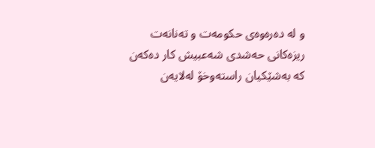و له‌ ده‌ره‌وه‌ی حكومه‌ت و ته‌نانه‌ت ریزه‌كانی حه‌شدی شه‌عبیش كار ده‌كه‌ن كه‌ به‌شێكیان راسته‌وخۆ له‌لایه‌ن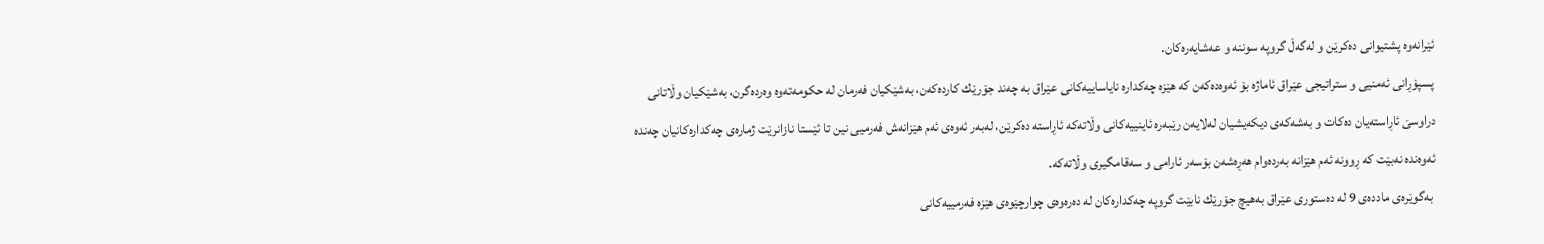ئێرانه‌وه‌ پشتیوانی ده‌كرێن و له‌گه‌ڵ گروپه‌ سوننه‌ و عه‌شایه‌ره‌كان.
پسپۆڕانی ئه‌منیی و ستراتیجی عێراق ئاماژه‌ بۆ ئه‌وه‌ده‌كه‌ن كه‌ هێزه‌ چه‌كداره‌ نایاساییه‌كانی عێراق به‌ چه‌ند جۆرێك كارده‌كه‌ن، به‌شێكیان فه‌رمان له‌ حكومه‌ته‌وه‌ وه‌رده‌گرن، به‌شێكیان وڵاتانی دراوسێ ئاڕاسته‌یان ده‌كات و به‌شه‌كه‌ی دیكه‌یشیان له‌لایه‌ن رێبه‌ره‌ ئاینییه‌كانی وڵاته‌كه‌ ئاڕاسته‌ ده‌كرێن، له‌به‌ر ئه‌وه‌ی ئه‌م هێزانه‌ش فه‌رمیی نین تا ئێستا نازانرێت ژماره‌ی چه‌كداره‌كانیان چه‌نده‌ ئه‌وه‌نده‌ نه‌بێت كه‌ ڕوونه‌ ئه‌م هێزانه‌ به‌رده‌وام هه‌ڕه‌شه‌ن بۆسه‌ر ئارامی و سه‌قامگیری وڵاته‌كه‌.
 به‌گوێره‌ی مادده‌ی 9 له‌ ده‌ستوری عێراق به‌هیچ جۆرێك نابێت گروپه‌ چه‌كداره‌كان له‌ ده‌ره‌وه‌ی چوارچێوه‌ی هێزه‌ فه‌رمییه‌كانی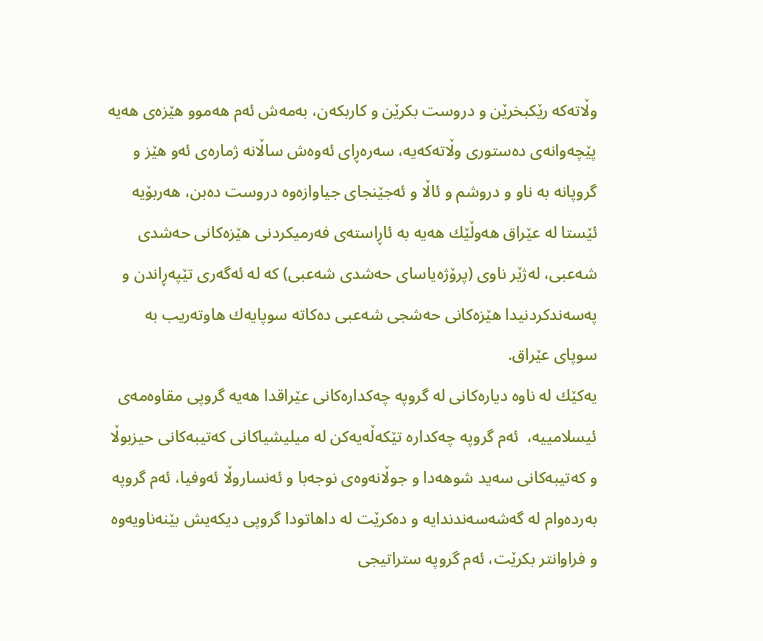وڵاته‌كه‌ رێكبخرێن و دروست بكرێن و كاربكه‌ن، به‌مه‌ش ئه‌م هه‌موو هێزه‌ی هه‌یه‌ پێچه‌وانه‌ی ده‌ستوری وڵاته‌كه‌یه، سه‌ره‌ڕای ئه‌وه‌ش ساڵانه‌ ژماره‌ی ئه‌و هێز و گروپانه‌ به‌ ناو و دروشم و ئاڵا و ئه‌جێنجای جیاوازه‌وه‌ دروست ده‌بن، هه‌ربۆیه‌ ئێستا له‌ عێراق هه‌وڵێك هه‌یه‌ به‌ ئاڕاسته‌ی فه‌رمیكردنی هێزه‌كانی حه‌شدی شه‌عبی، له‌ژێر ناوی (پرۆژه‌یاسای حه‌شدی شه‌عبی) كه‌ له‌ ئه‌گه‌ری تێپه‌ڕاندن و په‌سه‌ندكردنیدا هێزه‌كانی حه‌شجی شه‌عبی ده‌كاته‌ سوپایه‌ك هاوته‌ریب به‌ سوپای عێراق‌.
یه‌كێك له‌ ناوه‌ دیاره‌كانی له‌ گروپه‌ چه‌كداره‌كانی عێراقدا هه‌یه‌ گروپی مقاوه‌مه‌ی ئیسلامییه‌،  ئه‌م گروپه‌ چه‌كداره‌ تێكه‌ڵه‌یه‌كن له‌ میلیشیاكانی كه‌تیبه‌كانی حیزبوڵا و كه‌تیبه‌كانی سه‌ید شوهه‌دا و جوڵانه‌وه‌ی نوجه‌با و ئه‌نساروڵا ئه‌وفیا، ئه‌م گروپه‌ به‌رده‌وام له‌ گه‌شه‌سه‌ندندایه‌ و ده‌كرێت له‌ داهاتودا گروپی دیكه‌یش بێنه‌ناویه‌وه‌ و فراوانتر بكرێت، ئه‌م گروپه‌ ستراتیجی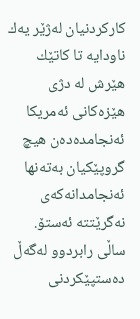كاركردنیان له‌ژێر یه‌ك ناودایه‌ تا كاتێك هێرش له‌ دژی هێزه‌كانی ئه‌مریكا ئه‌نجامده‌ده‌ن هیچ گروپێكیان به‌ته‌نها ئه‌نجامدانه‌كه‌ی نه‌گرێتته‌ ئه‌ستۆ.
ساڵی رابردوو له‌گه‌ڵ ده‌ستپێكردنی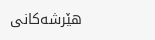هێرشه‌كانی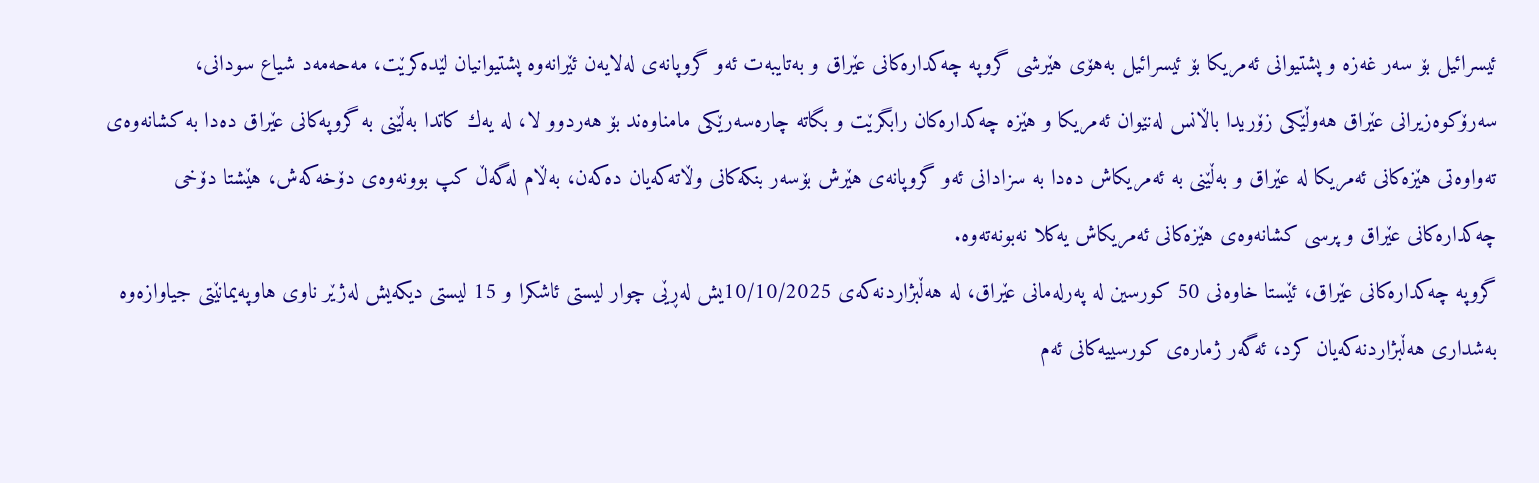ئیسرائیل بۆ سه‌ر غه‌زه‌ و پشتیوانی ئه‌مریكا بۆ ئیسرائیل به‌هۆی هێرشی گروپه‌ چه‌كداره‌كانی عێراق و به‌تایبه‌ت ئه‌و گروپانه‌ی له‌لایه‌ن ئێرانه‌وه‌ پشتیوانیان لێده‌كرێت، مه‌حه‌مه‌د شیاع سودانی، سه‌رۆكوه‌زیرانی عێراق هه‌وڵێكی زۆریدا باڵانس له‌نێوان ئه‌مریكا و هێزه‌ چه‌كداره‌كان رابگرێت و بگاته‌ چاره‌سه‌رێكی مامناوه‌ند بۆ هه‌ردوو لا، له‌ یه‌ك كاتدا به‌ڵێنی به‌ گروپه‌كانی عێراق ده‌دا به‌ كشانه‌وه‌ی ته‌واوه‌تی هێزه‌كانی ئه‌مریكا له‌ عێراق و به‌ڵێنی به‌ ئه‌مریكاش ده‌دا به‌ سزادانی ئه‌و گروپانه‌ی هێرش بۆسه‌ر بنكه‌كانی وڵاته‌كه‌یان ده‌كه‌ن، به‌ڵام له‌گه‌ڵ كپ بوونه‌وه‌ی دۆخه‌كه‌ش، هێشتا دۆخی چه‌كداره‌كانی عێراق و پرسی كشانه‌وه‌ی هێزه‌كانی ئه‌مریكاش یه‌كلا نه‌بونه‌ته‌وه‌.
گروپه‌ چه‌كداره‌كانی عێراق، ئێستا خاوه‌نی 50 كورسین له‌ په‌رله‌مانی عێراق، له‌ هه‌ڵبژاردنه‌كه‌ی 10/10/2025یش له‌ڕێی چوار لیستی ئاشكرا و 15 لیستی دیكه‌یش له‌ژێر ناوی هاوپه‌یمانێتی جیاوازه‌وه‌ به‌شداری هه‌ڵبژاردنه‌كه‌یان كرد، ئه‌گه‌ر ژماره‌ی كورسییه‌كانی ئه‌م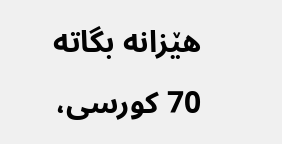هێزانه‌ بگاته‌ 70 كورسی،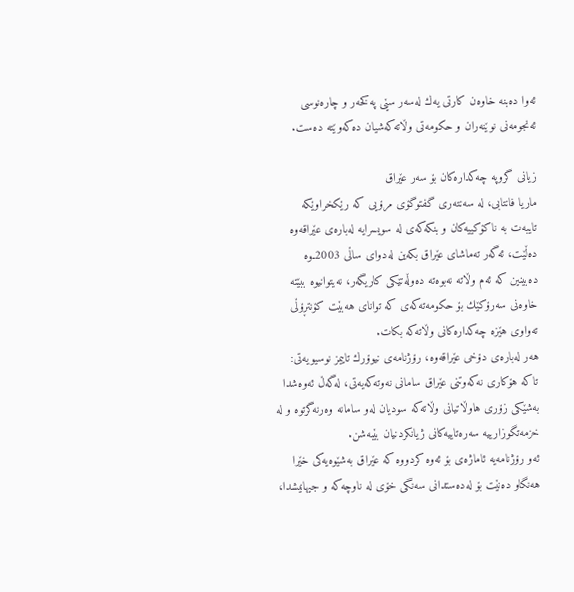ئه‌وا ده‌بنه‌ خاوه‌ن كارتی یه‌ك له‌سه‌ر سێی په‌كخه‌ر و چاره‌نوسی ئه‌نجومه‌نی نوێنه‌ران و حكومه‌تی وڵاته‌كه‌شیان ده‌كه‌وێته‌ ده‌ست.

زیانی گروپه‌ چه‌كداره‌كان بۆ سه‌ر عێراق
ماریا فانتابی، له‌ سه‌نته‌ری گفتوگۆی مرۆیی كه‌ رێكخراوێكه‌ تایبه‌ت به‌ ناكۆكییه‌كان و بنكه‌كه‌ی له‌ سویسرایه‌ له‌باره‌ی عێراقه‌وه‌ ده‌ڵێت، ئه‌گه‌ر ته‌ماشای عێراق بكه‌ین له‌دوای ساڵی 2003ـوه‌ ده‌بینین كه‌ ئه‌م وڵاته‌ نه‌بوه‌ته‌ ده‌وڵه‌تێكی كاریگه‌ر، نه‌یتوانیوه‌ ببێته‌ خاوه‌نی سه‌رۆكێك بۆ حكومه‌ته‌كه‌ی كه‌ توانای هه‌بێت كۆنتڕۆڵی ته‌واوی هێزه‌ چه‌كداره‌كانی وڵاته‌كه‌ بكات.
هه‌ر له‌باره‌ی دۆخی عێراقه‌وه‌، رۆژنامه‌ی نیوۆرك تاییمز نوسیویه‌تی: تاكه‌ هۆكاری نه‌كه‌وتنی عێراق سامانی نه‌وته‌كه‌یه‌تی، له‌گه‌ڵ ئه‌وه‌شدا به‌شێكی زۆری هاوڵاتیانی وڵاته‌كه‌ سودیان له‌و سامانه‌ وه‌رنه‌گرتوه‌ و له‌ خزمه‌تگوزارییه‌ سه‌ره‌تاییه‌كانی ژیانكردنیان بێبه‌شن.
ئه‌و رۆژنامه‌یه‌ ئاماژه‌ی بۆ ئه‌وه‌ كردووه‌ كه‌ عێراق به‌شێوه‌یه‌كی خێرا هه‌نگاو ده‌نێت بۆ له‌ده‌ستدانی سه‌نگی خۆی له‌ ناوچه‌كه‌ و جیهانیشدا،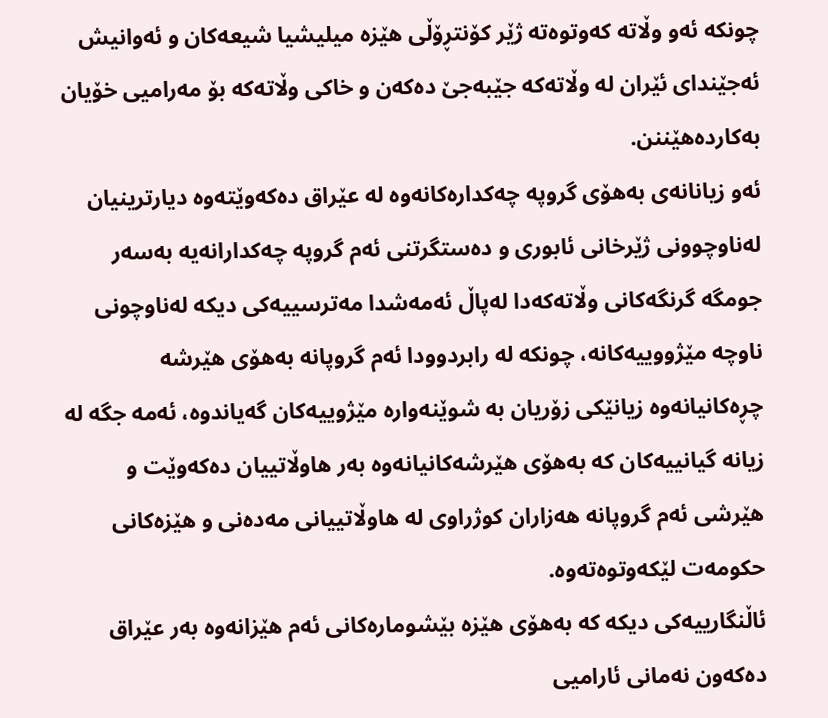چونكه‌ ئه‌و وڵاته‌ كه‌وتوه‌ته‌ ژێر كۆنتڕۆڵی هێزه‌ میلیشیا شیعه‌كان و ئه‌وانیش ئه‌جێندای ئێران له‌ وڵاته‌كه‌ جێبه‌جێ ده‌كه‌ن و خاكی وڵاته‌كه‌ بۆ مه‌رامیی خۆیان به‌كارده‌هێننن.
ئه‌و زیانانه‌ی به‌هۆی گروپه‌ چه‌كداره‌كانه‌وه‌ له‌ عێراق ده‌كه‌وێته‌وه‌ دیارترینیان له‌ناوچوونی ژێرخانی ئابوری و ده‌ستگرتنی ئه‌م گروپه‌ چه‌كدارانه‌یه‌ به‌سه‌ر جومگه‌ گرنگه‌كانی وڵاته‌كه‌دا له‌پاڵ ئه‌مه‌شدا مه‌ترسییه‌كی دیكه‌ له‌ناوچونی ناوچه‌ مێژووییه‌كانه‌، چونكه‌ له‌ رابردوودا ئه‌م گروپانه‌ به‌هۆی هێرشه‌ چڕه‌كانیانه‌وه‌ زیانێكی زۆریان به شوێنه‌واره‌ مێژوییه‌كان گه‌یاندوه‌، ئه‌مه‌ جگه‌ له‌ زیانه‌ گیانییه‌كان كه‌ به‌هۆی هێرشه‌كانیانه‌وه‌ به‌ر هاوڵاتییان ده‌كه‌وێت و هێرشی ئه‌م گروپانه‌ هه‌زاران كوژراوی له‌ هاوڵاتییانی مه‌ده‌نی و هێزه‌كانی حكومه‌ت لێكه‌وتوه‌ته‌وه.
ئاڵنگارییه‌كی دیكه‌ كه‌ به‌هۆی هێزه‌ بێشوماره‌كانی ئه‌م هێزانه‌وه‌ به‌ر عێراق ده‌كه‌ون نه‌مانی ئارامیی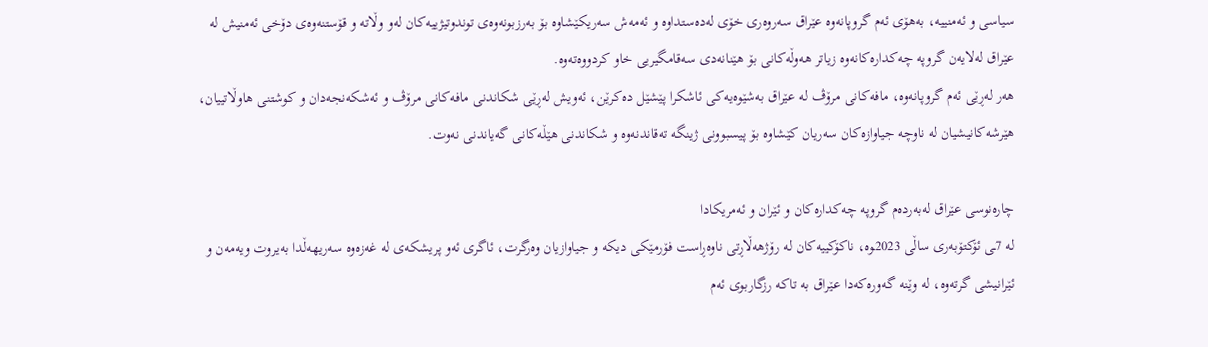سیاسی و ئه‌منییه‌، به‌هۆی ئه‌م گروپانه‌وه‌ عێراق سه‌روه‌ری خۆی له‌ده‌ستداوه‌ و ئه‌مه‌ش سه‌ریكێشاوه‌ بۆ به‌رزبونه‌وه‌ی توندوتیژییه‌كان له‌و وڵاته‌ و قۆستنه‌وه‌ی دۆخی ئه‌منیش له‌ عێراق له‌لایه‌ن گروپه‌ چه‌كداره‌كانه‌وه‌ زیاتر هه‌وڵه‌كانی بۆ هێنانه‌دی سه‌قامگیریی خاو كردووه‌ته‌وه‌.
هه‌ر له‌ڕێی ئه‌م گروپانه‌وه‌، مافه‌كانی مرۆڤ له‌ عێراق به‌شێوه‌یه‌كی ئاشكرا پێشێل ده‌كرێن، ئه‌ویش له‌ڕێی شكاندنی مافه‌كانی مرۆڤ و ئه‌شكه‌نجه‌دان و كوشتنی هاوڵاتییان‌، هێرشه‌كانیشیان له‌ ناوچه‌ جیاوازه‌كان سه‌ریان كێشاوه‌ بۆ پیسبوونی ژینگه‌ ته‌قاندنه‌وه‌ و شكاندنی هێڵه‌كانی گه‌یاندنی نه‌وت.

چاره‌نوسی عێراق له‌به‌رده‌م گروپه‌ چه‌كداره‌كان و ئێران و ئه‌مریكادا
له‌ 7ـی ئۆكتۆبه‌ری ساڵی 2023ـوه‌، ناكۆكییه‌كان له‌ رۆژهه‌ڵاڕتی ناوه‌ڕاست فۆرمێكی دیكه‌ و جیاوازیان وه‌رگرت، ئاگری ئه‌و پریشكه‌ی له‌ غه‌زه‌وه‌ سه‌ریهه‌ڵدا به‌یروت ویه‌مه‌ن و ئێرانیشی گرته‌وه‌، له‌ وێنه‌ گه‌وره‌كه‌دا عێراق به‌ تاكه‌ رزگاربوی ئه‌م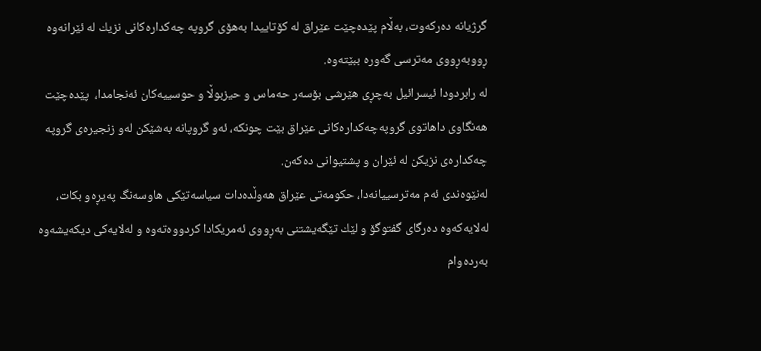گرژیانه‌ ده‌ركه‌وت، به‌ڵام پێده‌چێت عێراق له‌ كۆتاییدا به‌هۆی گروپه‌ چه‌كداره‌كانی نزیك له‌ ئێرانه‌وه‌ ڕووبەڕووی مه‌ترسی گه‌وره‌ ببێته‌وه‌.
له‌ رابردودا ئیسرائیل به‌چڕی هێرشی بۆسه‌ر حه‌ماس و حیزبوڵا و حوسییه‌كان ئه‌نجامدا،  پێده‌چێت هه‌نگاوی داهاتوی گروپه‌چه‌كداره‌كانی عێراق بێت چونكه‌، ئه‌و گروپانه‌ به‌شێكن له‌و‌ زنجیره‌ی گروپه‌ چه‌كداره‌ی نزیكن له‌ ئێران و پشتیوانی ده‌كه‌ن.
له‌نێوه‌ندی ئه‌م مه‌ترسییانه‌دا، حكومه‌تی عێراق هه‌وڵده‌دات سیاسه‌تێكی هاوسه‌نگ په‌یڕه‌و بكات، له‌لایه‌كه‌وه‌ ده‌رگای گفتوگۆ و لێك تێگه‌یشتنی به‌ڕووی ئه‌مریكادا كردووه‌ته‌وه‌ و له‌لایه‌كی دیكه‌یشه‌وه‌ به‌رده‌وام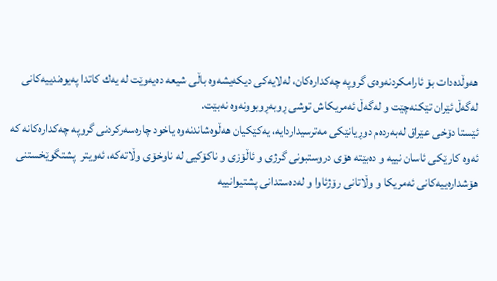هه‌وڵده‌دات بۆ ئارامكردنه‌وه‌ی گروپه‌ چه‌كداره‌كان، له‌لایه‌كی دیكه‌یشه‌وه‌ باڵی شیعه‌ ده‌یه‌وێت له‌ یه‌ك كاتدا په‌یوه‌ندییه‌كانی له‌گه‌ڵ ئێران تێكنه‌چێت و له‌گه‌ڵ ئه‌مریكاش توشی ڕوبەڕوبوونەوە نه‌بێت.
ئێستا دۆخی عێراق له‌به‌رده‌م دوڕیانێكی مه‌ترسیداردایه‌، یه‌كێكیان هه‌ڵوه‌شاندنه‌وه‌ یاخود چاره‌سه‌ركردنی گروپه‌ چه‌كداره‌كانه‌ كه‌ ئه‌وه‌ كارێكی ئاسان نییه‌ و ده‌بێته‌ هۆی دروستبونی گرژی و ئاڵۆزی و ناكۆكیی له‌ ناوخۆی وڵاته‌كه‌، ئه‌ویتر  پشتگوێخستنی هۆشداره‌ییه‌كانی ئه‌مریكا و وڵاتانی رۆژئاوا و له‌ده‌ستدانی پشتیوانییه‌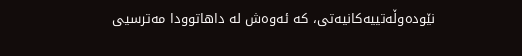نێوده‌وڵه‌تییه‌كانیه‌تی، كه‌ ئه‌وه‌ش له‌ داهاتوودا مه‌ترسیی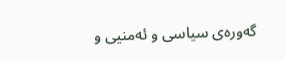گه‌وره‌ی سیاسی و ئه‌منیی و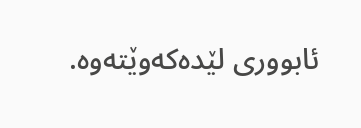ئابووری لێده‌كه‌وێته‌وه‌.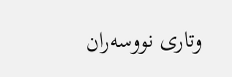وتاری نووسەران